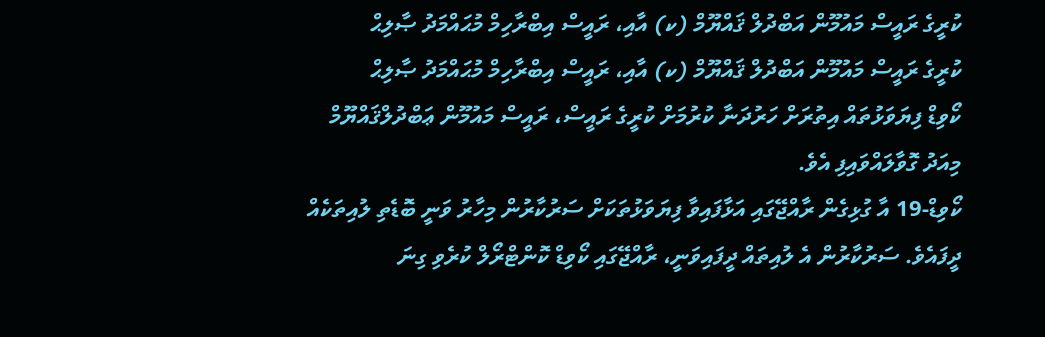ކުރީގެ ރައީސް މައުމޫން އަބްދުލް ޤައްޔޫމް (ކ) އާއި، ރައީސް އިބްރާހިމް މުޙައްމަދު ޞާލިޙް
ކުރީގެ ރައީސް މައުމޫން އަބްދުލް ޤައްޔޫމް (ކ) އާއި، ރައީސް އިބްރާހިމް މުޙައްމަދު ޞާލިޙް
ކޯވިޑް ފިޔަވަޅުތައް އިތުރަށް ހަރުދަނާ ކުރުމަށް ކުރީގެ ރައީސް، ރައީސް މައުމޫން ޢަބްދުލްޤައްޔޫމް މިއަދު ގޮވާލައްވައިފި އެވެ.
ކޯވިޑް-19 އާ ގުޅިގެން ރާއްޖޭގައި އަޅާފައިވާ ފިޔަވަޅުތަކަށް ސަރުކާރުން މިހާރު ވަނީ ބޮޑެތި ލުއިތަކެއް ދީފައެވެ. ސަރުކާރުން އެ ލުއިތައް ދީފައިވަނީ، ރާއްޖޭގައި ކޯވިޑް ކޮންޓްރޯލް ކުރެވި ގިނަ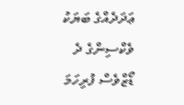ޢަދަދެއްގެ ބަޔަކު ވެކްސިންގެ ދެ ޑޯޒްވެސް ފުރިހަމަ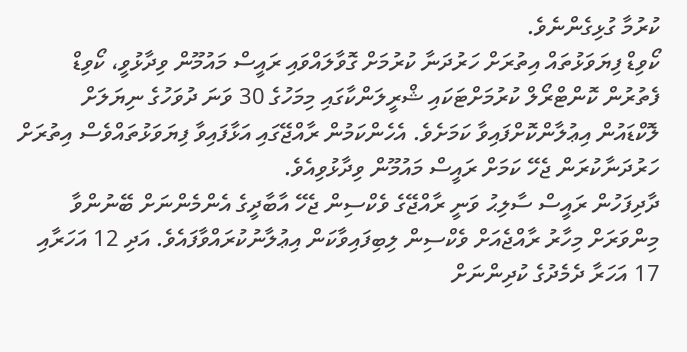ކުރުމާ ގުޅިގެންނެވެ.
ކޯވިޑް ފިޔަވަޅުތައް އިތުރަށް ހަރުދަނާ ކުރުމަށް ގޮވާލައްވައި ރައީސް މައުމޫން ވިދާޅުވީ، ކޯވިޑް ފެތުރުން ކޮންޓްރޯލް ކުރުމަށްޓަކައި ޝްރީލަންކާގައި މިމަހުގެ 30 ވަނަ ދުވަހުގެ ނިޔަލަށް ލޮކްޑައުން އިޢުލާންކޮށްފައިވާ ކަމަށެވެ. އެހެންކަމުން ރާއްޖޭގައި އަޅާފައިވާ ފިޔަވަޅުތައްވެސް އިތުރަށް ހަރުދަނާކުރަން ޖެހޭ ކަމަށް ރައީސް މައުމޫން ވިދާޅުވިއެވެ.
ދާދިފަހުން ރައީސް ސާލިޙު ވަނީ ރާއްޖޭގެ ވެކްސިން ޖެހޭ އާބާދީގެ އެންމެންނަށް ބޭނުންވާ މިންވަރަށް މިހާރު ރާއްޖެއަށް ވެކްސިން ލިބިފައިވާކަން އިޢުލާނުކުރައްވާފައެވެ. އަދި 12 އަހަރާއި 17 އަހަރާ ދެމެދުގެ ކުދިންނަށް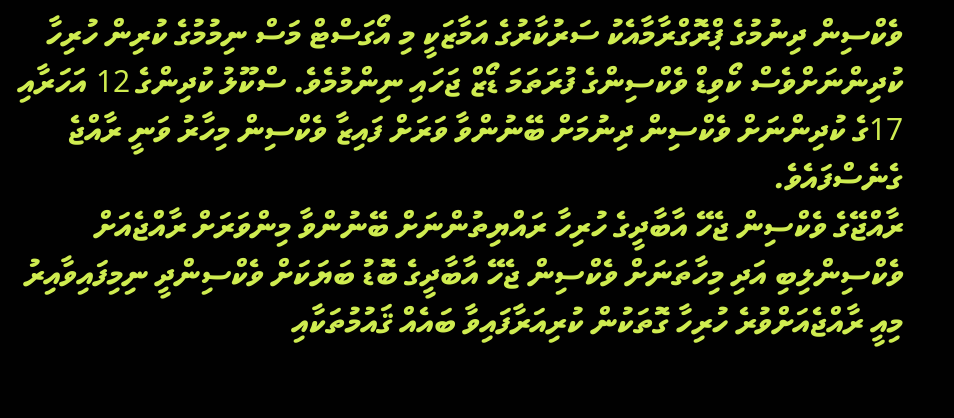ވެކްސިން ދިނުމުގެ ޕްރޮގްރާމާއެކު ސަރުކާރުގެ އަމާޒަކީ މި އޯގަސްޓް މަސް ނިމުމުގެ ކުރިން ހުރިހާ ކުދިންނަށްވެސް ކޯވިޑް ވެކްސިންގެ ފުރަތަމަ ޑޯޒް ޖަހައި ނިންމުމެވެ. ސްކޫލު ކުދިންގެ 12 އަހަރާއި 17ގެ ކުދިންނަށް ވެކްސިން ދިނުމަށް ބޭނުންވާ ވަރަށް ފައިޒާ ވެކްސިން މިހާރު ވަނީ ރާއްޖެ ގެނެސްފައެވެ.
ރާއްޖޭގެ ވެކްސިން ޖެހޭ އާބާދީގެ ހުރިހާ ރައްޔިތުންނަށް ބޭނުންވާ މިންވަރަށް ރާއްޖެއަށް ވެކްސިންލިބި އަދި މިހާތަނަށް ވެކްސިން ޖެހޭ އާބާދީގެ ބޮޑު ބަޔަކަށް ވެކްސިންދީ ނިމިފައިވާއިރު މިއީ ރާއްޖެއަށްވުރެ ހުރިހާ ގޮތަކުން ކުރިއަރާފައިވާ ބައެއް ޤައުމުތަކާއި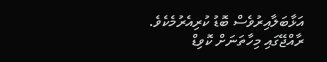އަޅާބަލާއިރުވެސް ބޮޑު ކުރިއެރުމެކެވެ.
ރާއްޖޭގައި މިހާތަނަށް ކޮވިޑް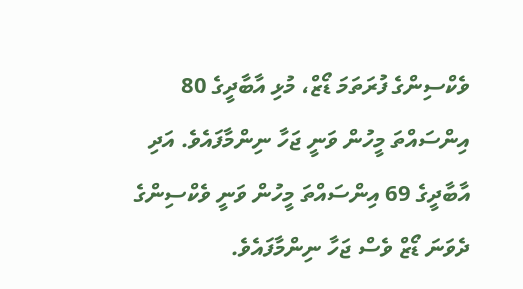ވެކްސިންގެ ފުރަތަމަ ޑޯޒް، މުޅި އާބާދީގެ 80 އިންސައްތަ މީހުން ވަނީ ޖަހާ ނިންމާފައެވެ. އަދި އާބާދީގެ 69 އިންސައްތަ މީހުން ވަނީ ވެކްސިންގެ ދެވަނަ ޑޯޒް ވެސް ޖަހާ ނިންމާފައެވެ.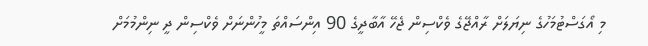މި އޯގަސްޓުމަހުގެ ނިޔަލަށް ރާއްޖޭގެ ވެކްސިން ޖެހޭ އާބާދީގެ 90 އިންސައްތަ މީހުންނަށް ވެކްސިން ދީ ނިންމުމަށް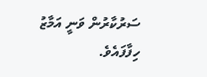ސަރުކާރުން ވަނީ އަމާޒު ހިފާފައެވެ.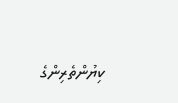ކިޔުންތެރިންގެ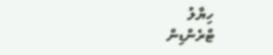ހިޔާލު
ޓްރެންޑިން